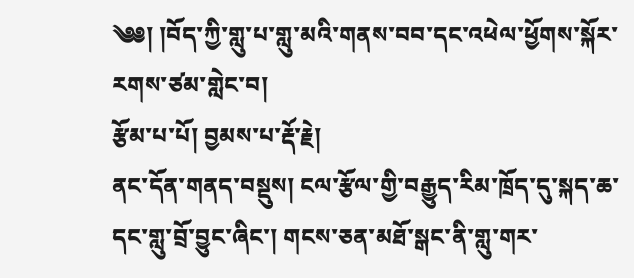༄༅། །བོད་ཀྱི་གླུ་པ་གླུ་མའི་གནས་བབ་དང་འཕེལ་ཕྱོགས་སྐོར་རགས་ཙམ་གླེང་བ།
རྩོམ་པ་པོ། བྱམས་པ་རྡོ་རྗེ།
ནང་དོན་གནད་བསྡུས། ངལ་རྩོལ་གྱི་བརྒྱུད་རིམ་ཁྲོད་དུ་སྐད་ཆ་དང་གླུ་བྲོ་བྱུང་ཞིང་། གངས་ཅན་མཐོ་སྒང་ནི་གླུ་གར་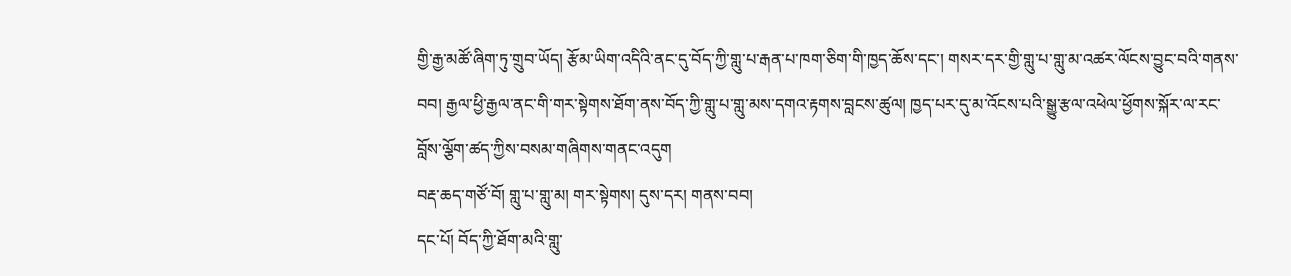གྱི་རྒྱ་མཚོ་ཞིག་ཏུ་གྲུབ་ཡོད། རྩོམ་ཡིག་འདིའི་ནང་དུ་བོད་ཀྱི་གླུ་པ་རྒན་པ་ཁག་ཅིག་གི་ཁྱད་ཆོས་དང་། གསར་དར་གྱི་གླུ་པ་གླུ་མ་འཚར་ལོངས་བྱུང་བའི་གནས་བབ། རྒྱལ་ཕྱི་རྒྱལ་ནང་གི་གར་སྟེགས་ཐོག་ནས་བོད་ཀྱི་གླུ་པ་གླུ་མས་དགའ་རྟགས་བླངས་ཚུལ། ཁྱད་པར་དུ་མ་འོངས་པའི་སྒྱུ་རྩལ་འཕེལ་ཕྱོགས་སྐོར་ལ་རང་བློས་ལྕོག་ཚད་ཀྱིས་བསམ་གཞིགས་གནང་འདུག
བརྡ་ཆད་གཙོ་བོ། གླུ་པ་གླུ་མ། གར་སྟེགས། དུས་དར། གནས་བབ།
དང་པོ། བོད་ཀྱི་ཐོག་མའི་གླུ་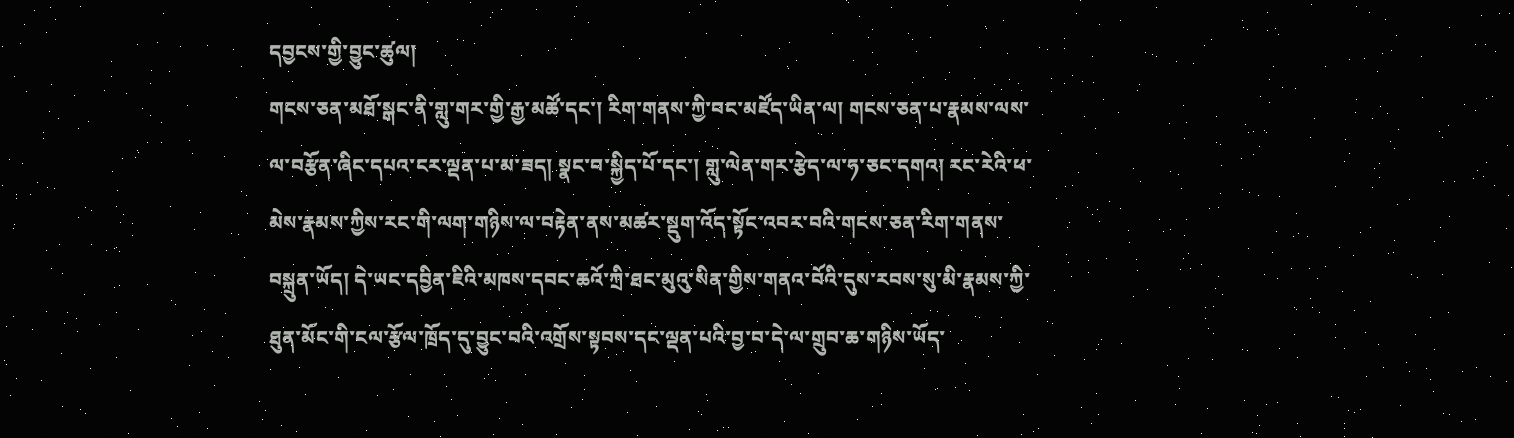དབྱངས་གྱི་བྱུང་ཚུལ།
གངས་ཅན་མཐོ་སྒང་ནི་གླུ་གར་གྱི་རྒྱ་མཚོ་དང་། རིག་གནས་ཀྱི་བང་མཛོད་ཡིན་ལ། གངས་ཅན་པ་རྣམས་ལས་ལ་བརྩོན་ཞིང་དཔའ་ངར་ལྡན་པ་མ་ཟད། སྣང་བ་སྐྱིད་པོ་དང་། གླུ་ལེན་གར་རྩེད་ལ་ཧ་ཅང་དགའ། རང་རེའི་ཕ་མེས་རྣམས་ཀྱིས་རང་གི་ལག་གཉིས་ལ་བརྟེན་ནས་མཚར་སྡུག་འོད་སྟོང་འབར་བའི་གངས་ཅན་རིག་གནས་བསྐྲུན་ཡོད། དེ་ཡང་དབྱིན་ཇིའི་མཁས་དབང་ཆའོ་ཀྲི་ཐང་མུའུ་སིན་གྱིས་གནའ་བོའི་དུས་རབས་སུ་མི་རྣམས་ཀྱི་ཐུན་མོང་གི་ངལ་རྩོལ་ཁྲོད་དུ་བྱུང་བའི་འགྲོས་སྟབས་དང་ལྡན་པའི་བྱ་བ་དེ་ལ་གྲུབ་ཆ་གཉིས་ཡོད་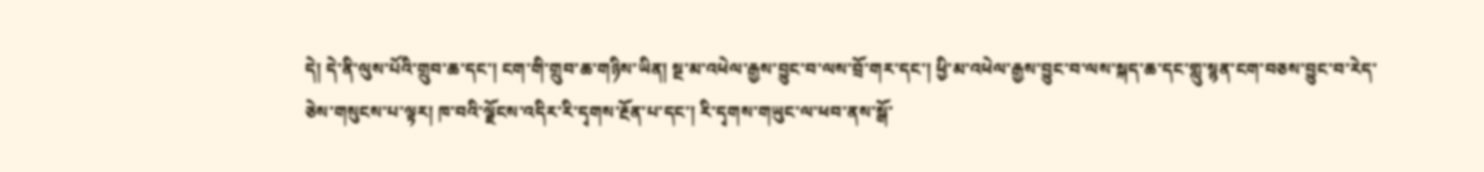དེ། དེ་ནི་ལུས་པོའི་གྲུབ་ཆ་དང་། ངག་གི་གྲུབ་ཆ་གཉིས་ཡིན། སྔ་མ་འཕེལ་རྒྱས་བྱུང་བ་ལས་བྲོ་གར་དང་། ཕྱི་མ་འཕེལ་རྒྱས་བྱུང་བ་ལས་སྐད་ཆ་དང་གླུ་སྙན་ངག་བཅས་བྱུང་བ་རེད་ཅེས་གསུངས་པ་ལྟར། ཁ་བའི་ལྗོངས་འདིར་རི་དྭགས་རྔོན་པ་དང་། རི་དྭགས་གཡུང་ལ་ཕབ་ནས་སྒོ་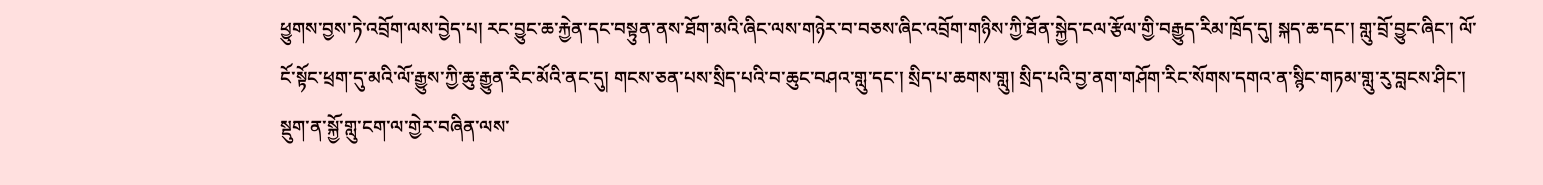ཕྱུགས་བྱས་ཏེ་འབྲོག་ལས་བྱེད་པ། རང་བྱུང་ཆ་རྐྱེན་དང་བསྟུན་ནས་ཐོག་མའི་ཞིང་ལས་གཉེར་བ་བཅས་ཞིང་འབྲོག་གཉིས་ཀྱི་ཐོན་སྐྱེད་ངལ་རྩོལ་གྱི་བརྒྱུད་རིམ་ཁྲོད་དུ། སྐད་ཆ་དང་། གླུ་བྲོ་བྱུང་ཞིང་། ལོ་ངོ་སྟོང་ཕྲག་དུ་མའི་ལོ་རྒྱུས་ཀྱི་ཆུ་རྒྱུན་རིང་མོའི་ནང་དུ། གངས་ཅན་པས་སྲིད་པའི་བ་ཆུང་བཤའ་གླུ་དང་། སྲིད་པ་ཆགས་གླུ། སྲིད་པའི་བྱ་ནག་གཤོག་རིང་སོགས་དགའ་ན་སྙིང་གཏམ་གླུ་རུ་བླངས་ཤིང་། སྡུག་ན་སྐྱོ་གླུ་ངག་ལ་གྱེར་བཞིན་ལས་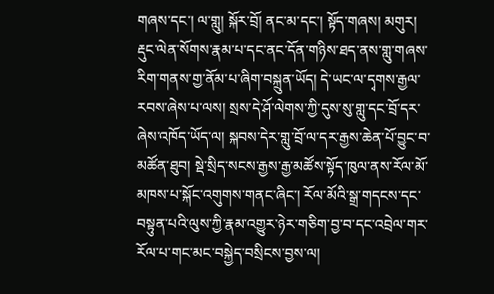གཞས་དང་། ལ་གླུ། སྐོར་བྲོ། ནང་མ་དང་། སྟོད་གཞས། མགུར། རྡུང་ལེན་སོགས་རྣམ་པ་དང་ནང་དོན་གཉིས་ཐད་ནས་གླུ་གཞས་རིག་གནས་གྱ་ནོམ་པ་ཞིག་བསྐྲུན་ཡོད། དེ་ཡང་ལ་དྭགས་རྒྱལ་རབས་ཞེས་པ་ལས། སྲས་དེ་ཤོ་ལེགས་ཀྱི་དུས་སུ་གླུ་དང་བྲོ་དར་ཞེས་འཁོད་ཡོད་ལ། སྐབས་དེར་གླུ་བྲོ་ལ་དར་རྒྱས་ཆེན་པོ་བྱུང་བ་མཚོན་ཐུབ། སྡེ་སྲིད་སངས་རྒྱས་རྒྱ་མཚོས་སྟོད་ཁུལ་ནས་རོལ་མོ་མཁས་པ་སྐོང་འགུགས་གནང་ཞིང་། རོལ་མོའི་སྒྲ་གདངས་དང་བསྟུན་པའི་ལུས་ཀྱི་རྣམ་འགྱུར་ཉེར་གཅིག་བྱ་བ་དང་འབྲེལ་གར་རོལ་པ་གང་མང་བསྐྱེད་བསྲིངས་བྱས་ལ།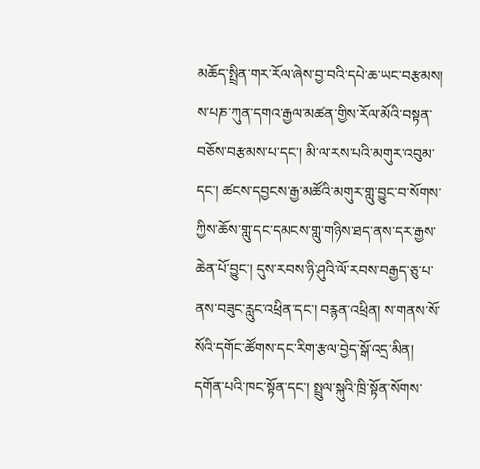མཆོད་སྤྲིན་གར་རོལ་ཞེས་བྱ་བའི་དཔེ་ཆ་ཡང་བརྩམས། ས་པཎ་ཀུན་དགའ་རྒྱལ་མཚན་གྱིས་རོལ་མོའི་བསྟན་བཅོས་བརྩམས་པ་དང་། མི་ལ་རས་པའི་མགུར་འབུམ་དང་། ཚངས་དབྱངས་རྒྱ་མཚོའི་མགུར་གླུ་བྱུང་བ་སོགས་ཀྱིས་ཆོས་གླུ་དང་དམངས་གླུ་གཉིས་ཐད་ནས་དར་རྒྱས་ཆེན་པོ་བྱུང་། དུས་རབས་ཉི་ཤུའི་ལོ་རབས་བརྒྱད་ཅུ་པ་ནས་བཟུང་རླུང་འཕྲིན་དང་། བརྙན་འཕྲིན། ས་གནས་སོ་སོའི་དགོང་ཚོགས་དང་རིག་རྩལ་བྱེད་སྒོ་འདྲ་མིན། དགོན་པའི་ཁང་སྟོན་དང་། སྤྲུལ་སྐུའི་ཁྲི་སྟོན་སོགས་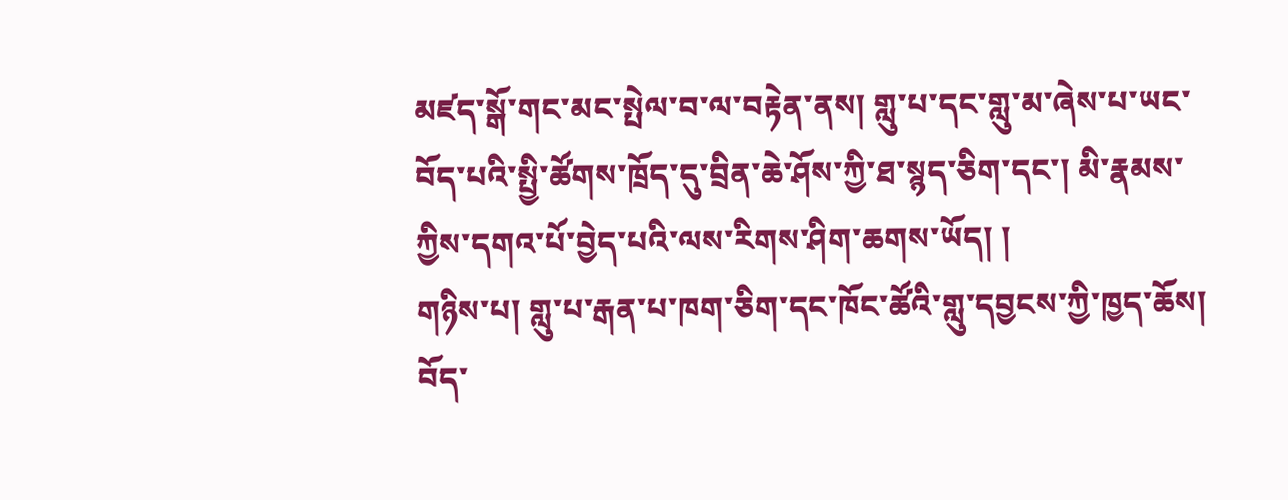མཛད་སྒོ་གང་མང་སྤེལ་བ་ལ་བརྟེན་ནས། གླུ་པ་དང་གླུ་མ་ཞེས་པ་ཡང་བོད་པའི་སྤྱི་ཚོགས་ཁྲོད་དུ་བྲིན་ཆེ་ཤོས་ཀྱི་ཐ་སྙད་ཅིག་དང་། མི་རྣམས་ཀྱིས་དགའ་པོ་བྱེད་པའི་ལས་རིགས་ཤིག་ཆགས་ཡོད། །
གཉིས་པ། གླུ་པ་རྒན་པ་ཁག་ཅིག་དང་ཁོང་ཚོའི་གླུ་དབྱངས་ཀྱི་ཁྱད་ཆོས།
བོད་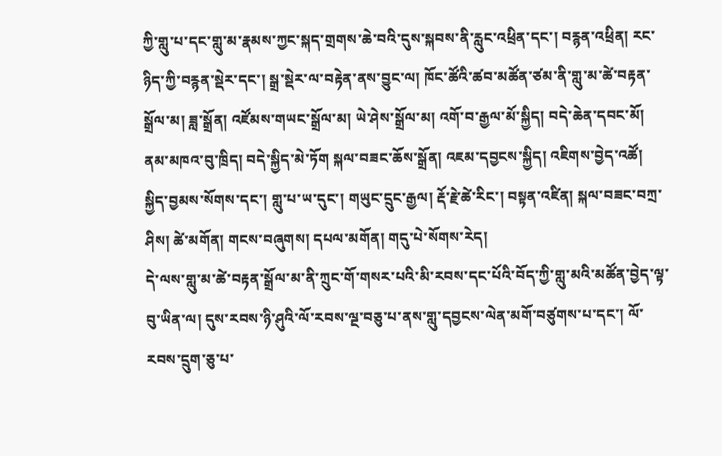ཀྱི་གླུ་པ་དང་གླུ་མ་རྣམས་ཀྱང་སྐད་གྲགས་ཆེ་བའི་དུས་སྐབས་ནི་རླུང་འཕྲིན་དང་། བརྙན་འཕྲིན། རང་ཉིད་ཀྱི་བརྙན་སྡེར་དང་། སྒྲ་སྡེར་ལ་བརྟེན་ནས་བྱུང་ལ། ཁོང་ཚོའི་ཚབ་མཚོན་ཙམ་ནི་གླུ་མ་ཚེ་བརྟན་སྒྲོལ་མ། ཟླ་སྒྲོན། འཛོམས་གཡང་སྒྲོལ་མ། ཡེ་ཤེས་སྒྲོལ་མ། འགོ་བ་རྒྱལ་མོ་སྐྱིད། བདེ་ཆེན་དབང་མོ། ནམ་མཁའ་བུ་ཁྲིད། བདེ་སྐྱིད་མེ་ཏོག སྐལ་བཟང་ཆོས་སྒྲོན། འཇམ་དབྱངས་སྐྱིད། འཇིགས་བྱེད་འཚོ། སྐྱིད་བྱམས་སོགས་དང་། གླུ་པ་ཡ་དུང་། གཡུང་དྲུང་རྒྱལ། རྡོ་རྗེ་ཚེ་རིང་། བསྟན་འཛིན། སྐལ་བཟང་བཀྲ་ཤིས། ཚེ་མགོན། གངས་བཞུགས། དཔལ་མགོན། གདུ་པེ་སོགས་རེད།
དེ་ལས་གླུ་མ་ཚེ་བརྟན་སྒྲོལ་མ་ནི་ཀྲུང་གོ་གསར་པའི་མི་རབས་དང་པོའི་བོད་ཀྱི་གླུ་མའི་མཚོན་བྱེད་ལྟ་བུ་ཡིན་ལ། དུས་རབས་ཉི་ཤུའི་ལོ་རབས་ལྔ་བཅུ་པ་ནས་གླུ་དབྱངས་ལེན་མགོ་བཙུགས་པ་དང་། ལོ་རབས་དྲུག་ཅུ་པ་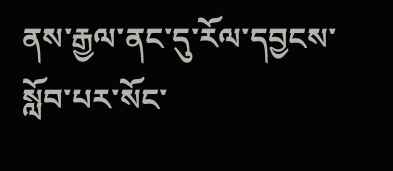ནས་རྒྱལ་ནང་དུ་རོལ་དབྱངས་སློབ་པར་སོང་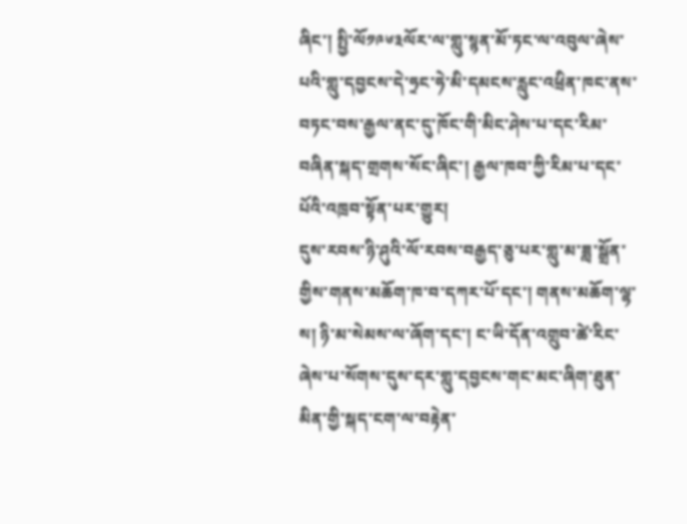ཞིང་། སྤྱི་ལོ༡༩༦༣ལོར་ལ་གླུ་སྙན་མོ་ཏང་ལ་འབུལ་ཞེས་པའི་གླུ་དབྱངས་དེ་ཧྲང་ཧེ་མི་དམངས་རླུང་འཕྲིན་ཁང་ནས་བཏང་བས་རྒྱལ་ནང་དུ་ཁོང་གི་མིང་ཤེས་པ་དང་རིམ་བཞིན་སྐད་གྲགས་སོང་ཞིང་། རྒྱལ་ཁབ་ཀྱི་རིམ་པ་དང་པོའི་འཁྲབ་སྟོན་པར་གྱུར།
དུས་རབས་ཉི་ཤུའི་ལོ་རབས་བརྒྱད་ཅུ་པར་གླུ་མ་ཟླ་སྒྲོན་གྱིས་གནས་མཆོག་ཁ་བ་དཀར་པོ་དང་། གནས་མཆོག་ལྷ་ས། ཉི་མ་སེམས་ལ་ཞོག་དང་། ང་ཡི་དོན་འགྲུབ་ཚེ་རིང་ཞེས་པ་སོགས་དུས་དར་གླུ་དབྱངས་གང་མང་ཞིག་ཐུན་མིན་གྱི་སྐད་ངག་ལ་བརྟེན་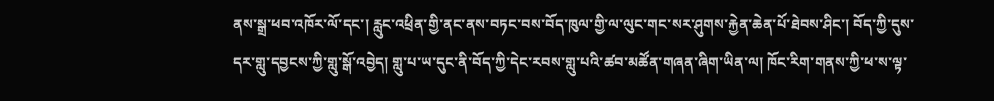ནས་སྒྲ་ཕབ་འཁོར་ལོ་དང་། རླུང་འཕྲིན་གྱི་ནང་ནས་བཏང་བས་བོད་ཁུལ་གྱི་ལ་ལུང་གང་སར་ཤུགས་རྐྱེན་ཆེན་པོ་ཐེབས་ཤིང་། བོད་ཀྱི་དུས་དར་གླུ་དབྱངས་ཀྱི་གླུ་སྒོ་འབྱེད། གླུ་པ་ཡ་དུང་ནི་བོད་ཀྱི་དེང་རབས་གླུ་པའི་ཚབ་མཚོན་གཞན་ཞིག་ཡིན་ལ། ཁོང་རིག་གནས་ཀྱི་ཕ་ས་ལྟ་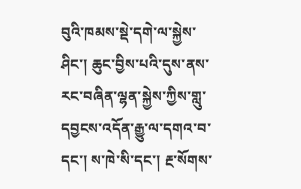བུའི་ཁམས་སྡེ་དགེ་ལ་སྐྱེས་ཤིང་། ཆུང་བྱིས་པའི་དུས་ནས་རང་བཞིན་ལྷན་སྐྱེས་ཀྱིས་གླུ་དབྱངས་འདོན་རྒྱུ་ལ་དགའ་བ་དང་། ས་ཁེ་སི་དང་། རྔ་སོགས་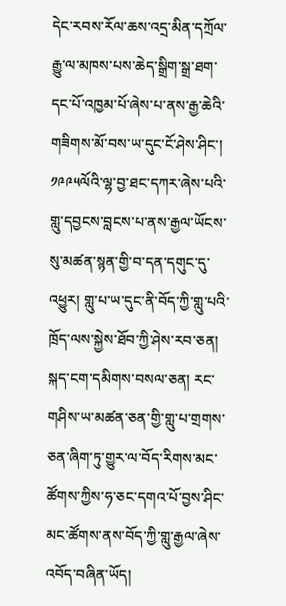དེང་རབས་རོལ་ཆས་འདྲ་མིན་དཀྲོལ་རྒྱུ་ལ་མཁས་པས་ཆེད་སྒྲིག་སྒྲ་ཐག་དང་པོ་འཁྱམ་པོ་ཞེས་པ་ནས་རྒྱ་ཆེའི་གཟིགས་མོ་བས་ཡ་དུང་ངོ་ཤེས་ཤིང་། ༡༩༩༥ལོའི་ལྷ་བྱ་ཐང་དཀར་ཞེས་པའི་གླུ་དབྱངས་བླངས་པ་ནས་རྒྱལ་ཡོངས་སུ་མཚན་སྙན་གྱི་བ་དན་དགུང་དུ་འཕྱུར། གླུ་པ་ཡ་དུང་ནི་བོད་ཀྱི་གླུ་པའི་ཁྲོད་ལས་སྐྱེས་ཐོབ་ཀྱི་ཤེས་རབ་ཅན། སྐད་ངག་དམིགས་བསལ་ཅན། རང་གཤིས་ཡ་མཚན་ཅན་གྱི་གླུ་པ་གྲགས་ཅན་ཞིག་ཏུ་གྱུར་ལ་བོད་རིགས་མང་ཚོགས་ཀྱིས་ཧ་ཅང་དགའ་པོ་བྱས་ཤིང་མང་ཚོགས་ནས་བོད་ཀྱི་གླུ་རྒྱལ་ཞེས་འབོད་བཞིན་ཡོད།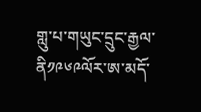གླུ་པ་གཡུང་དྲུང་རྒྱལ་ནི༡༩༦༩ལོར་ཨ་མདོ་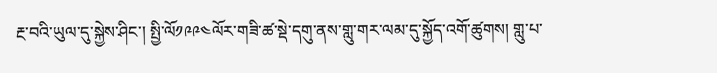རྔ་བའི་ཡུལ་དུ་སྐྱེས་ཤིང་། སྤྱི་ལོ༡༩༩༤ལོར་གཟི་ཚ་སྡེ་དགུ་ནས་གླུ་གར་ལམ་དུ་སྐྱོད་འགོ་ཚུགས། གླུ་པ་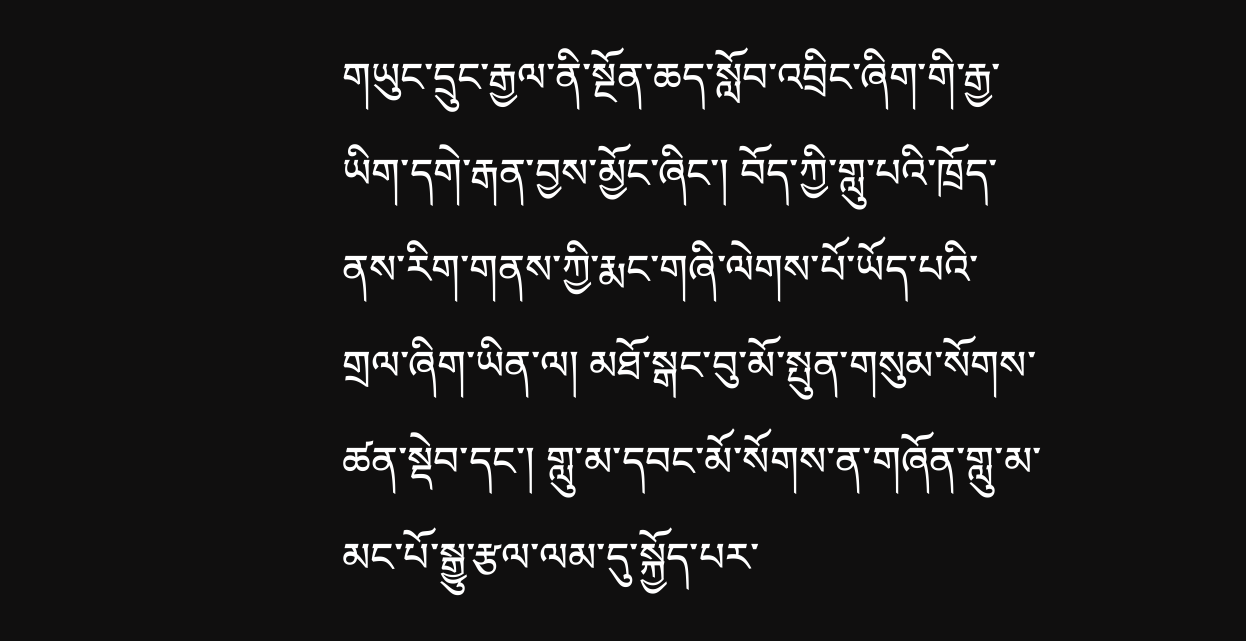གཡུང་དྲུང་རྒྱལ་ནི་སྔོན་ཆད་སློབ་འབྲིང་ཞིག་གི་རྒྱ་ཡིག་དགེ་རྒན་བྱས་མྱོང་ཞིང་། བོད་ཀྱི་གླུ་པའི་ཁྲོད་ནས་རིག་གནས་ཀྱི་རྨང་གཞི་ལེགས་པོ་ཡོད་པའི་གྲལ་ཞིག་ཡིན་ལ། མཐོ་སྒང་བུ་མོ་སྤུན་གསུམ་སོགས་ཚན་སྡེབ་དང་། གླུ་མ་དབང་མོ་སོགས་ན་གཞོན་གླུ་མ་མང་པོ་སྒྱུ་རྩལ་ལམ་དུ་སྐྱོད་པར་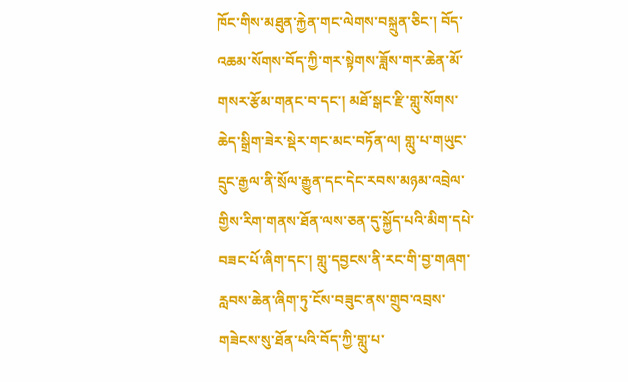ཁོང་གིས་མཐུན་རྐྱེན་གང་ལེགས་བསྐྲུན་ཅིང་། བོད་འཆམ་སོགས་བོད་ཀྱི་གར་སྟེགས་ཟློས་གར་ཆེན་མོ་གསར་རྩོམ་གནང་བ་དང་། མཐོ་སྒང་རྫི་གླུ་སོགས་ཆེད་སྒྲིག་ཟེར་སྡེར་གང་མང་བཏོན་ལ། གླུ་པ་གཡུང་དྲུང་རྒྱལ་ནི་སྲོལ་རྒྱུན་དང་དེང་རབས་མཉམ་འབྲེལ་གྱིས་རིག་གནས་ཐོན་ལས་ཅན་དུ་སྐྱོད་པའི་མིག་དཔེ་བཟང་པོ་ཞིག་དང་། གླུ་དབྱངས་ནི་རང་གི་བྱ་གཞག་རླབས་ཆེན་ཞིག་ཏུ་ངོས་བཟུང་ནས་གྲུབ་འབྲས་གཟེངས་སུ་ཐོན་པའི་བོད་ཀྱི་གླུ་པ་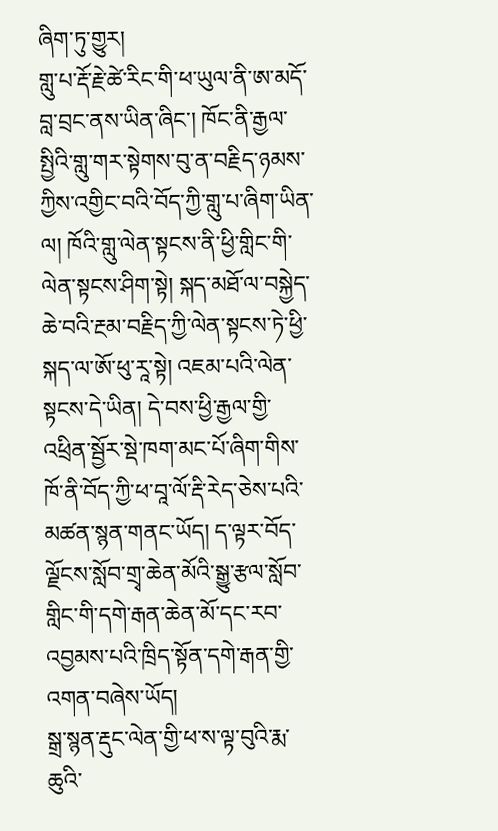ཞིག་ཏུ་གྱུར།
གླུ་པ་རྡོ་རྗེ་ཚེ་རིང་གི་ཕ་ཡུལ་ནི་ཨ་མདོ་བླ་བྲང་ནས་ཡིན་ཞིང་། ཁོང་ནི་རྒྱལ་སྤྱིའི་གླུ་གར་སྟེགས་བུ་ན་བརྗིད་ཉམས་ཀྱིས་འགྱིང་བའི་བོད་ཀྱི་གླུ་པ་ཞིག་ཡིན་ལ། ཁོའི་གླུ་ལེན་སྟངས་ནི་ཕྱི་གླིང་གི་ལེན་སྟངས་ཤིག་སྟེ། སྐད་མཐོ་ལ་བསྐྱེད་ཆེ་བའི་རྔམ་བརྗིད་ཀྱི་ལེན་སྟངས་ཏེ་ཕྱི་སྐད་ལ་ཨོ་ཕུ་རཱ་སྟེ། འཇམ་པའི་ལེན་སྟངས་དེ་ཡིན། དེ་བས་ཕྱི་རྒྱལ་གྱི་འཕྲིན་སྦྱོར་སྡེ་ཁག་མང་པོ་ཞིག་གིས་ཁོ་ནི་བོད་ཀྱི་ཕ་བཱ་ལོ་རྡི་རེད་ཅེས་པའི་མཚན་སྙན་གནང་ཡོད། ད་ལྟར་བོད་ལྗོངས་སློབ་གྲྭ་ཆེན་མོའི་སྒྱུ་རྩལ་སློབ་གླིང་གི་དགེ་རྒན་ཆེན་མོ་དང་རབ་འབྱམས་པའི་ཁྲིད་སྟོན་དགེ་རྒན་གྱི་འགན་བཞེས་ཡོད།
སྒྲ་སྙན་རྡུང་ལེན་གྱི་ཕ་ས་ལྟ་བུའི་རྨ་ཆུའི་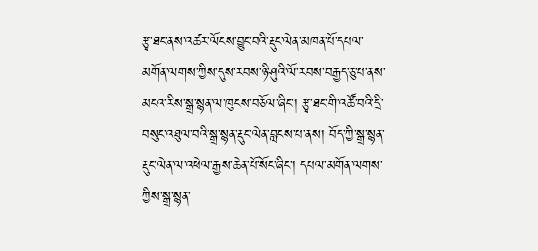རྩྭ་ཐང་ནས་འཚར་ལོངས་བྱུང་བའི་རྡུང་ལེན་མཁན་པོ་དཔལ་མགོན་ལགས་ཀྱིས་དུས་རབས་ཉི་ཤུའི་ལོ་རབས་བརྒྱད་ཅུ་པ་ནས་མངའ་རིས་སྒྲ་སྙན་ལ་ཁུངས་བཅོལ་ཞིང་། རྩྭ་ཐང་གི་འཚོ་བའི་དྲི་བསུང་འཐུལ་བའི་སྒྲ་སྙན་རྡུང་ལེན་བླངས་པ་ནས། བོད་ཀྱི་སྒྲ་སྙན་རྡུང་ལེན་ལ་འཕེལ་རྒྱས་ཆེན་པོ་སོང་ཞིང་། དཔལ་མགོན་ལགས་ཀྱིས་སྒྲ་སྙན་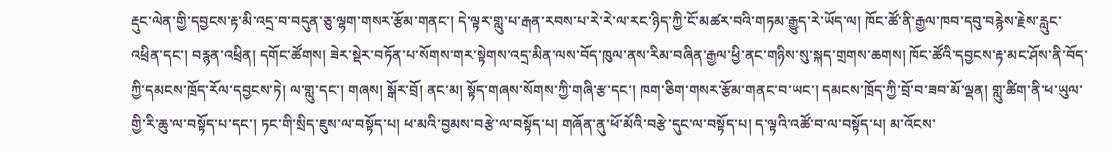རྡུང་ལེན་གྱི་དབྱངས་རྟ་མི་འདྲ་བ་བདུན་ཅུ་ལྷག་གསར་རྩོམ་གནང་། དེ་ལྟར་གླུ་པ་རྒན་རབས་པ་རེ་རེ་ལ་རང་ཉིད་ཀྱི་ངོ་མཚར་བའི་གཏམ་རྒྱུད་རེ་ཡོད་ལ། ཁོང་ཚོ་ནི་རྒྱལ་ཁབ་དབུ་བརྙེས་རྗེས་རླུང་འཕྲིན་དང་། བརྙན་འཕྲིན། དགོང་ཚོགས། ཟེར་སྡེར་བཏོན་པ་སོགས་གར་སྟེགས་འདྲ་མིན་ལས་བོད་ཁུལ་ནས་རིམ་བཞིན་རྒྱལ་ཕྱི་ནང་གཉིས་སུ་སྐད་གྲགས་ཆགས། ཁོང་ཚོའི་དབྱངས་རྟ་མང་ཤོས་ནི་བོད་ཀྱི་དམངས་ཁྲོད་རོལ་དབྱངས་ཏེ། ལ་གླུ་དང་། གཞས། སྒོར་བྲོ། ནང་མ། སྟོད་གཞས་སོགས་ཀྱི་གཞི་རྩ་དང་། ཁག་ཅིག་གསར་རྩོམ་གནང་བ་ཡང་། དམངས་ཁྲོད་ཀྱི་བྲོ་བ་ཟབ་མོ་ལྡན། གླུ་ཚིག་ནི་ཕ་ཡུལ་གྱི་རི་ཆུ་ལ་བསྟོད་པ་དང་། ཏང་གི་སྲིད་ཇུས་ལ་བསྟོད་པ། ཕ་མའི་བྱམས་བརྩེ་ལ་བསྟོད་པ། གཞོན་ནུ་ཕོ་མོའི་བརྩེ་དུང་ལ་བསྟོད་པ། ད་ལྟའི་འཚོ་བ་ལ་བསྟོད་པ། མ་འོངས་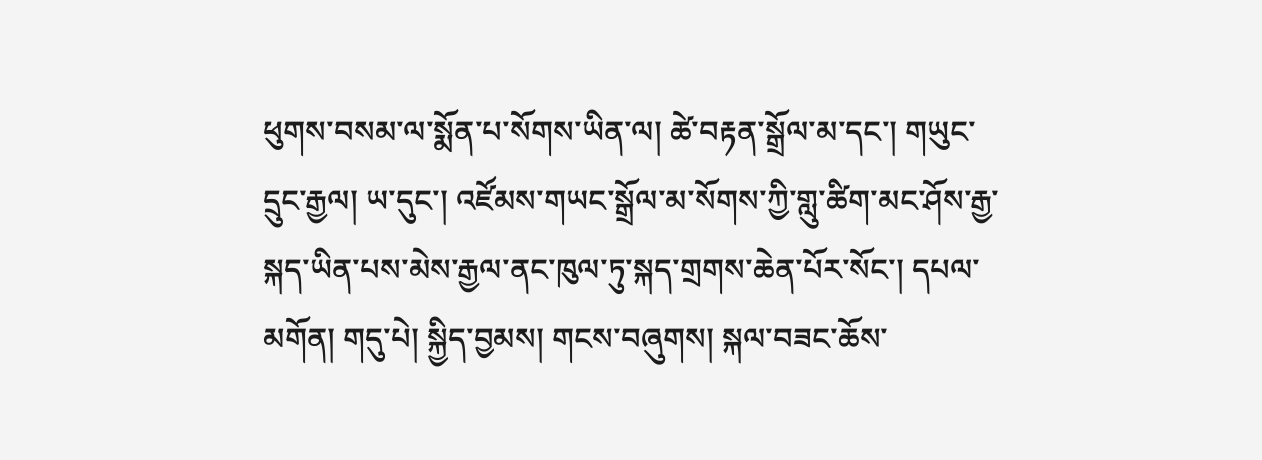ཕུགས་བསམ་ལ་སྨོན་པ་སོགས་ཡིན་ལ། ཚེ་བརྟན་སྒྲོལ་མ་དང་། གཡུང་དྲུང་རྒྱལ། ཡ་དུང་། འཛོམས་གཡང་སྒྲོལ་མ་སོགས་ཀྱི་གླུ་ཚིག་མང་ཤོས་རྒྱ་སྐད་ཡིན་པས་མེས་རྒྱལ་ནང་ཁུལ་ཏུ་སྐད་གྲགས་ཆེན་པོར་སོང་། དཔལ་མགོན། གདུ་པེ། སྐྱིད་བྱམས། གངས་བཞུགས། སྐལ་བཟང་ཆོས་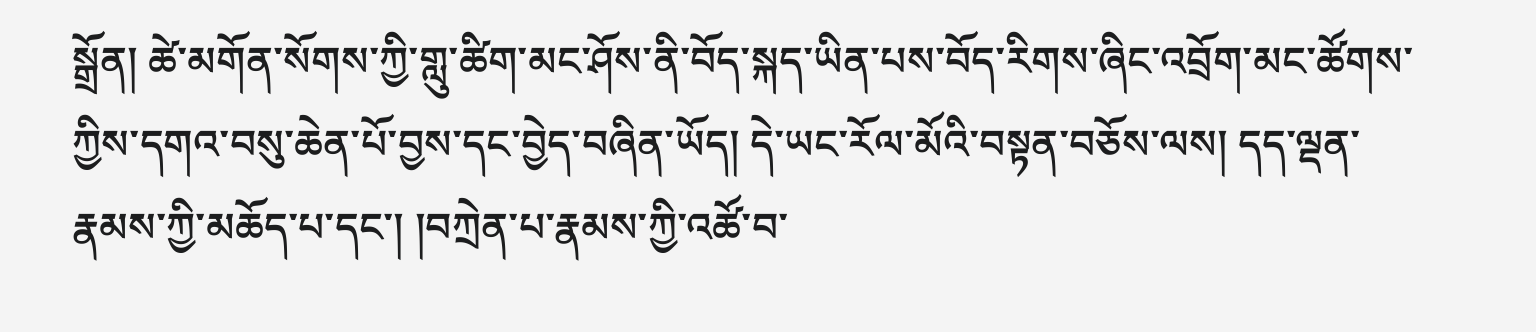སྒྲོན། ཚེ་མགོན་སོགས་ཀྱི་གླུ་ཚིག་མང་ཤོས་ནི་བོད་སྐད་ཡིན་པས་བོད་རིགས་ཞིང་འབྲོག་མང་ཚོགས་ཀྱིས་དགའ་བསུ་ཆེན་པོ་བྱས་དང་བྱེད་བཞིན་ཡོད། དེ་ཡང་རོལ་མོའི་བསྟན་བཅོས་ལས། དད་ལྡན་རྣམས་ཀྱི་མཆོད་པ་དང་། །བཀྲེན་པ་རྣམས་ཀྱི་འཚོ་བ་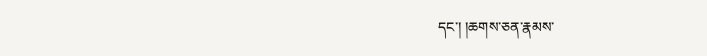དང་། །ཆགས་ཅན་རྣམས་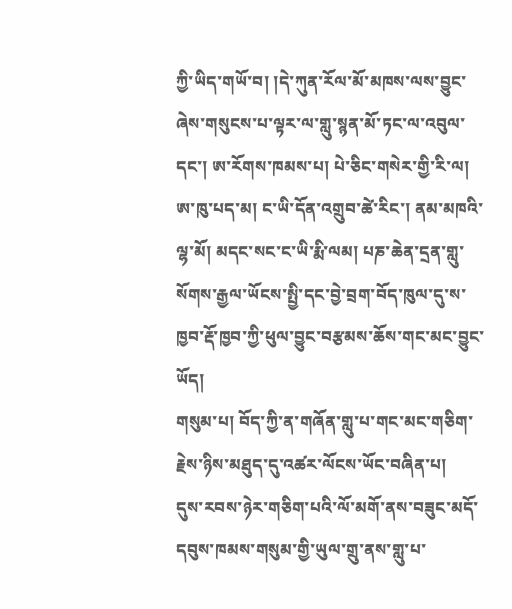ཀྱི་ཡིད་གཡོ་བ། །དེ་ཀུན་རོལ་མོ་མཁས་ལས་བྱུང་ཞེས་གསུངས་པ་ལྟར་ལ་གླུ་སྙན་མོ་ཏང་ལ་འབུལ་དང་། ཨ་རོགས་ཁམས་པ། པེ་ཅིང་གསེར་གྱི་རི་ལ། ཨ་ཁུ་པད་མ། ང་ཡི་དོན་འགྲུབ་ཚེ་རིང་། ནམ་མཁའི་ལྷ་མོ། མདང་སང་ང་ཡི་རྨི་ལམ། པཎ་ཆེན་དྲན་གླུ་སོགས་རྒྱལ་ཡོངས་སྤྱི་དང་བྱེ་བྲག་བོད་ཁུལ་དུ་ས་ཁྱབ་རྡོ་ཁྱབ་ཀྱི་ཕུལ་བྱུང་བརྩམས་ཆོས་གང་མང་བྱུང་ཡོད།
གསུམ་པ། བོད་ཀྱི་ན་གཞོན་གླུ་པ་གང་མང་གཅིག་རྗེས་ཉིས་མཐུད་དུ་འཚར་ལོངས་ཡོང་བཞིན་པ།
དུས་རབས་ཉེར་གཅིག་པའི་ལོ་མགོ་ནས་བཟུང་མདོ་དབུས་ཁམས་གསུམ་གྱི་ཡུལ་གྲུ་ནས་གླུ་པ་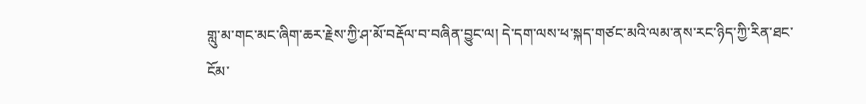གླུ་མ་གང་མང་ཞིག་ཆར་རྗེས་ཀྱི་ཤ་མོ་བརྡོལ་བ་བཞིན་བྱུང་ལ། དེ་དག་ལས་ཕ་སྐད་གཙང་མའི་ལམ་ནས་རང་ཉིད་ཀྱི་རིན་ཐང་ངོམ་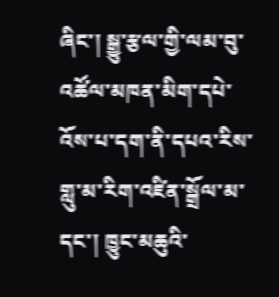ཞིང་། སྒྱུ་རྩལ་གྱི་ལམ་བུ་འཚོལ་མཁན་མིག་དཔེ་འོས་པ་དག་ནི་དཔའ་རིས་གླུ་མ་རིག་འཛིན་སྒྲོལ་མ་དང་། ཁྱུང་མཆུའི་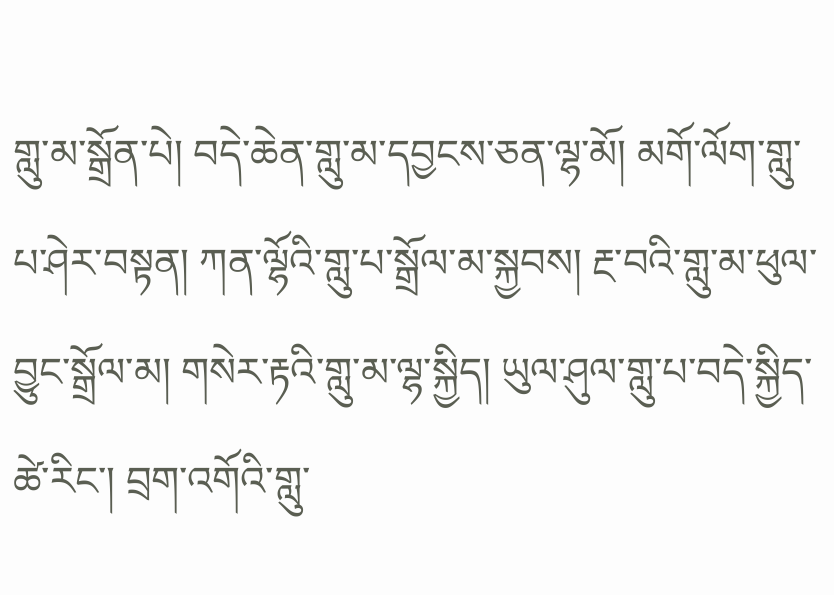གླུ་མ་སྒྲོན་པེ། བདེ་ཆེན་གླུ་མ་དབྱངས་ཅན་ལྷ་མོ། མགོ་ལོག་གླུ་པ་ཤེར་བསྟན། ཀན་ལྷོའི་གླུ་པ་སྒྲོལ་མ་སྐྱབས། རྔ་བའི་གླུ་མ་ཕུལ་བྱུང་སྒྲོལ་མ། གསེར་རྟའི་གླུ་མ་ལྷ་སྐྱིད། ཡུལ་ཤུལ་གླུ་པ་བདེ་སྐྱིད་ཚེ་རིང་། བྲག་འགོའི་གླུ་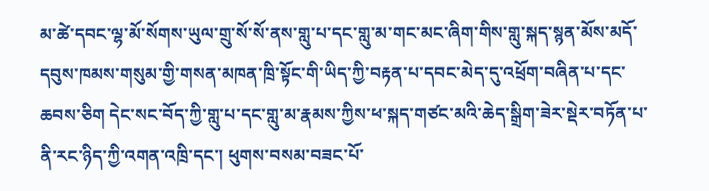མ་ཚེ་དབང་ལྷ་མོ་སོགས་ཡུལ་གྲུ་སོ་སོ་ནས་གླུ་པ་དང་གླུ་མ་གང་མང་ཞིག་གིས་གླུ་སྐད་སྙན་མོས་མདོ་དབུས་ཁམས་གསུམ་གྱི་གསན་མཁན་ཁྲི་སྟོང་གི་ཡིད་ཀྱི་བརྟན་པ་དབང་མེད་དུ་འཕྲོག་བཞིན་པ་དང་ཆབས་ཅིག དེང་སང་བོད་ཀྱི་གླུ་པ་དང་གླུ་མ་རྣམས་ཀྱིས་ཕ་སྐད་གཙང་མའི་ཆེད་སྒྲིག་ཟེར་སྡེར་བཏོན་པ་ནི་རང་ཉིད་ཀྱི་འགན་འཁྲི་དང་། ཕུགས་བསམ་བཟང་པོ་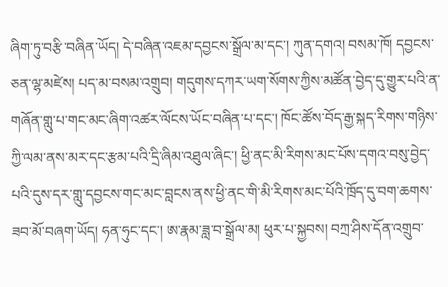ཞིག་ཏུ་བརྩི་བཞིན་ཡོད། དེ་བཞིན་འཇམ་དབྱངས་སྒྲོལ་མ་དང་། ཀུན་དགའ། བསམ་ཁོ། དབྱངས་ཅན་ལྷ་མཛེས། པད་མ་བསམ་འགྲུབ། གདུགས་དཀར་ཡག་སོགས་ཀྱིས་མཚོན་བྱེད་དུ་གྱུར་པའི་ན་གཞོན་གླུ་པ་གང་མང་ཞིག་འཚར་ལོངས་ཡོང་བཞིན་པ་དང་། ཁོང་ཚོས་བོད་རྒྱ་སྐད་རིགས་གཉིས་ཀྱི་ལམ་ནས་མར་དང་རྩམ་པའི་དྲི་ཞིམ་འཐུལ་ཞིང་། ཕྱི་ནང་མི་རིགས་མང་པོས་དགའ་བསུ་བྱེད་པའི་དུས་དར་གླུ་དབྱངས་གང་མང་བླངས་ནས་ཕྱི་ནང་གི་མི་རིགས་མང་པོའི་ཁྲོད་དུ་བག་ཆགས་ཟབ་མོ་བཞག་ཡོད། ཧན་ཧུང་དང་། ཨ་རྣམ་ཟླ་བ་སྒྲོལ་མ། ཕུར་པ་སྐྱབས། བཀྲ་ཤིས་དོན་འགྲུབ་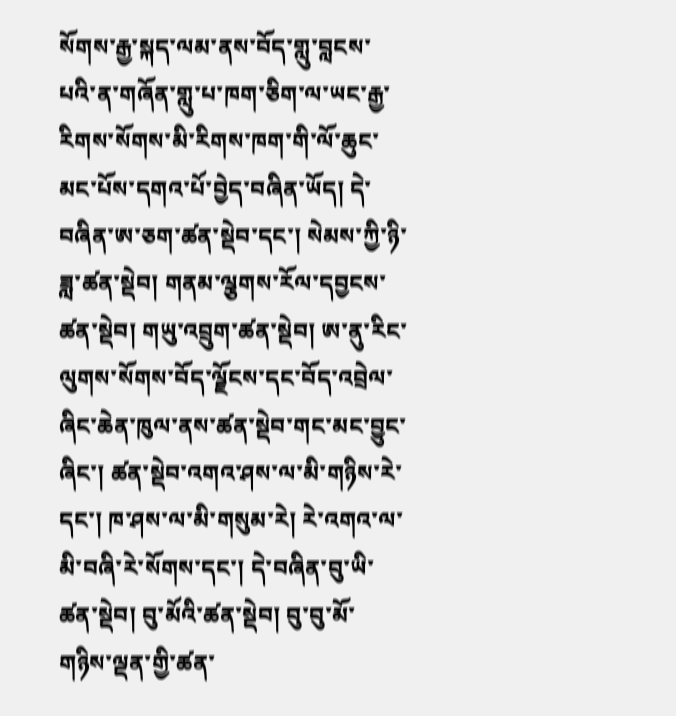སོགས་རྒྱ་སྐད་ལམ་ནས་བོད་གླུ་བླངས་པའི་ན་གཞོན་གླུ་པ་ཁག་ཅིག་ལ་ཡང་རྒྱ་རིགས་སོགས་མི་རིགས་ཁག་གི་ལོ་ཆུང་མང་པོས་དགའ་པོ་བྱེད་བཞིན་ཡོད། དེ་བཞིན་ཨ་ཅག་ཚན་སྡེབ་དང་། སེམས་ཀྱི་ཉི་ཟླ་ཚན་སྡེབ། གནམ་ལྕགས་རོལ་དབྱངས་ཚན་སྡེབ། གཡུ་འབྲུག་ཚན་སྡེབ། ཨ་ནུ་རིང་ལུགས་སོགས་བོད་ལྗོངས་དང་བོད་འབྲེལ་ཞིང་ཆེན་ཁུལ་ནས་ཚན་སྡེབ་གང་མང་བྱུང་ཞིང་། ཚན་སྡེབ་འགའ་ཤས་ལ་མི་གཉིས་རེ་དང་། ཁ་ཤས་ལ་མི་གསུམ་རེ། རེ་འགའ་ལ་མི་བཞི་རེ་སོགས་དང་། དེ་བཞིན་བུ་ཡི་ཚན་སྡེབ། བུ་མོའི་ཚན་སྡེབ། བུ་བུ་མོ་གཉིས་ལྡན་གྱི་ཚན་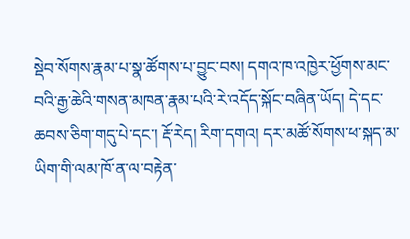སྡེབ་སོགས་རྣམ་པ་སྣ་ཚོགས་པ་བྱུང་བས། དགའ་ཁ་འཁྱེར་ཕྱོགས་མང་བའི་རྒྱ་ཆེའི་གསན་མཁན་རྣམ་པའི་རེ་འདོད་སྐོང་བཞིན་ཡོད། དེ་དང་ཆབས་ཅིག་གདུ་པེ་དང་། རྡོ་རེད། རིག་དགའ། དར་མཚོ་སོགས་ཕ་སྐད་མ་ཡིག་གི་ལམ་ཁོ་ན་ལ་བརྟེན་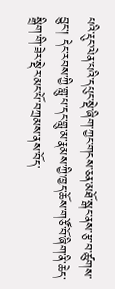པའི་རྡུང་ལེན་པའི་དཔུང་སྡེ་ཞིག་ཀྱང་གངས་ཅན་མཐོ་སྒང་ནས་རྩ་བ་ཚུགས་བྱུང་། དེང་རབས་ཀྱི་གླུ་པ་དང་གླུ་མ་རྣམས་ཀྱི་ཁྱད་ཆོས་གཙོ་བོ་ཞིག་ནི་ཆེད་སྒྲིག་གི་ཟེར་སྡེར་མང་པོ་བཀྲམས་ནས་བོད་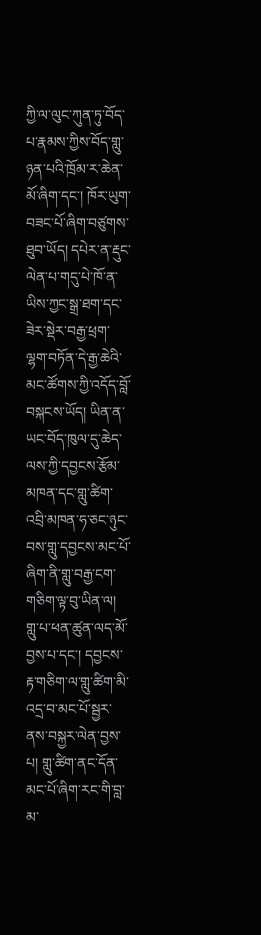ཀྱི་ལ་ལུང་ཀུན་ཏུ་བོད་པ་རྣམས་ཀྱིས་བོད་གླུ་ཉན་པའི་ཁྲོམ་ར་ཆེན་མོ་ཞིག་དང་། ཁོར་ཡུག་བཟང་པོ་ཞིག་བཙུགས་ཐུབ་ཡོད། དཔེར་ན་རྡུང་ལེན་པ་གདུ་པེ་ཁོ་ན་ཡིས་ཀྱང་སྒྲ་ཐག་དང་ཟེར་སྡེར་བརྒྱ་ཕྲག་ལྷག་བཏོན་དེ་རྒྱ་ཆེའི་མང་ཚོགས་ཀྱི་འདོད་བློ་བསྐངས་ཡོད། ཡིན་ན་ཡང་བོད་ཁུལ་དུ་ཆེད་ལས་ཀྱི་དབྱངས་རྩོམ་མཁན་དང་གླུ་ཚིག་འབྲི་མཁན་ཧ་ཅང་ཉུང་བས་གླུ་དབྱངས་མང་པོ་ཞིག་ནི་གླུ་བརྒྱ་ངག་གཅིག་ལྟ་བུ་ཡིན་ལ། གླུ་པ་ཕན་ཚུན་ལད་མོ་བྱས་པ་དང་། དབྱངས་རྟ་གཅིག་ལ་གླུ་ཚིག་མི་འདྲ་བ་མང་པོ་སྦྱར་ནས་བསྐྱར་ལེན་བྱས་པ། གླུ་ཚིག་ནང་དོན་མང་པོ་ཞིག་རང་གི་བླ་མ་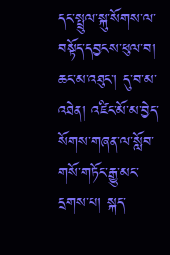དང་སྤྲུལ་སྐུ་སོགས་ལ་བསྟོད་དབྱངས་ཕུལ་བ། ཆང་མ་འཐུང་། དུ་བ་མ་འཐེན། འཛིང་མོ་མ་བྱེད་སོགས་གཞན་ལ་སློབ་གསོ་གཏོང་རྒྱུ་མང་དྲགས་པ། སྐད་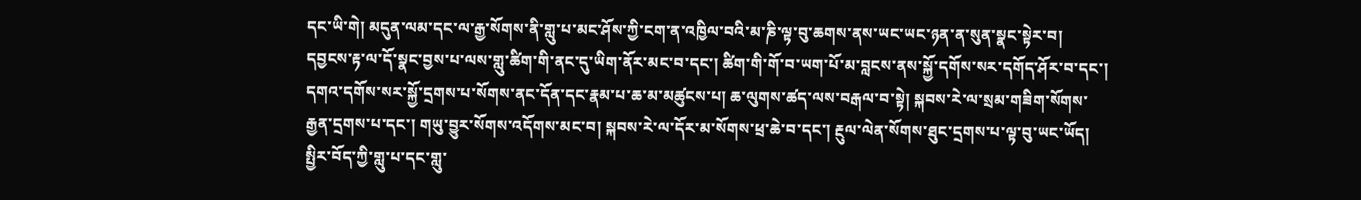དང་ཡི་གེ། མདུན་ལམ་དང་ལ་རྒྱ་སོགས་ནི་གླུ་པ་མང་ཤོས་ཀྱི་ངག་ན་འཁྱིལ་བའི་མ་ཎི་ལྟ་བུ་ཆགས་ནས་ཡང་ཡང་ཉན་ན་སུན་སྣང་སྟེར་བ། དབྱངས་རྟ་ལ་དོ་སྣང་བྱས་པ་ལས་གླུ་ཚིག་གི་ནང་དུ་ཡིག་ནོར་མང་བ་དང་། ཚིག་གི་གོ་བ་ཡག་པོ་མ་བླངས་ནས་སྐྱོ་དགོས་སར་དགོད་ཤོར་བ་དང་། དགའ་དགོས་སར་སྐྱོ་དྲགས་པ་སོགས་ནང་དོན་དང་རྣམ་པ་ཆ་མ་མཚུངས་པ། ཆ་ལུགས་ཚད་ལས་བརྒལ་བ་སྟེ། སྐབས་རེ་ལ་སྲམ་གཟིག་སོགས་རྒྱན་དྲགས་པ་དང་། གཡུ་བྱུར་སོགས་འདོགས་མང་བ། སྐབས་རེ་ལ་དོར་མ་སོགས་ཕྲ་ཆེ་བ་དང་། རྔུལ་ལེན་སོགས་ཐུང་དྲགས་པ་ལྟ་བུ་ཡང་ཡོད། སྤྱིར་བོད་ཀྱི་གླུ་པ་དང་གླུ་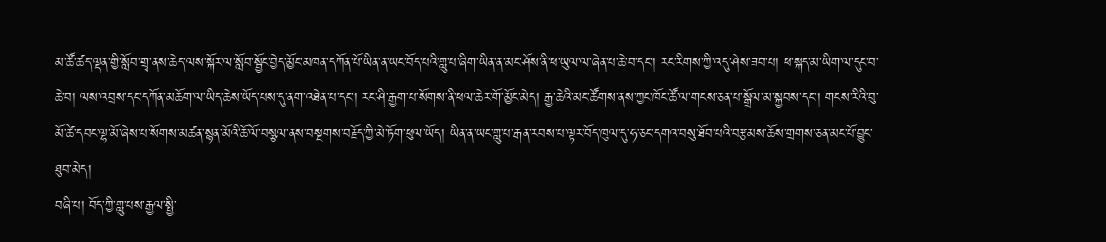མ་ཚོ་ཚད་ལྡན་གྱི་སློབ་གྲྭ་ནས་ཆེད་ལས་སྐོར་ལ་སློབ་སྦྱོང་བྱེད་མྱོང་མཁན་དཀོན་པོ་ཡིན་ན་ཡང་བོད་པའི་གླུ་པ་ཞིག་ཡིན་ན་མང་ཤོས་ནི་ཕ་ཡུལ་ལ་ཞེན་པ་ཆེ་བ་དང་། རང་རིགས་ཀྱི་འདུ་ཤེས་ཟབ་པ། ཕ་སྐད་མ་ཡིག་ལ་དུང་བ་ཆེ་བ། ལས་འབྲས་དང་དཀོན་མཆོག་ལ་ཡིད་ཆེས་ཡོད་པས་དུ་ནག་འཐེན་པ་དང་། རང་ཤི་རྒྱག་པ་སོགས་ནི་ཕལ་ཆེར་གོ་མྱོང་མེད། རྒྱ་ཆེའི་མང་ཚོགས་ནས་ཀྱང་ཁོང་ཚོ་ལ་གངས་ཅན་པ་སྒྲོལ་མ་སྐྱབས་དང་། གངས་རིའི་བུ་མོ་ཚེ་དབང་ལྷ་མོ་ཞེས་པ་སོགས་མཚན་སྙན་མོའི་ཆོ་ལོ་བསྩལ་ནས་བསྔགས་བརྗོད་ཀྱི་མེ་ཏོག་ཕུལ་ཡོད། ཡིན་ན་ཡང་གླུ་པ་རྒན་རབས་པ་ལྟར་བོད་ཁུལ་དུ་ཧ་ཅང་དགའ་བསུ་ཐོབ་པའི་བརྩམས་ཆོས་གྲགས་ཅན་མང་པོ་བྱུང་ཐུབ་མེད།
བཞི་པ། བོད་ཀྱི་གླུ་པས་རྒྱལ་སྤྱི་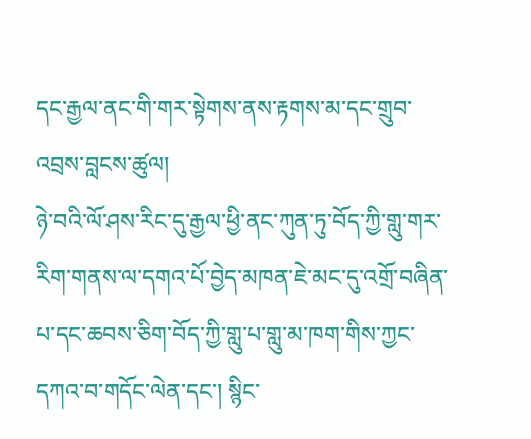དང་རྒྱལ་ནང་གི་གར་སྟེགས་ནས་རྟགས་མ་དང་གྲུབ་འབྲས་བླངས་ཚུལ།
ཉེ་བའི་ལོ་ཤས་རིང་དུ་རྒྱལ་ཕྱི་ནང་ཀུན་ཏུ་བོད་ཀྱི་གླུ་གར་རིག་གནས་ལ་དགའ་པོ་བྱེད་མཁན་ཇེ་མང་དུ་འགྲོ་བཞིན་པ་དང་ཆབས་ཅིག་བོད་ཀྱི་གླུ་པ་གླུ་མ་ཁག་གིས་ཀྱང་དཀའ་བ་གདོང་ལེན་དང་། སྙིང་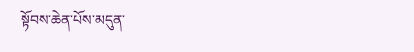སྟོབས་ཆེན་པོས་མདུན་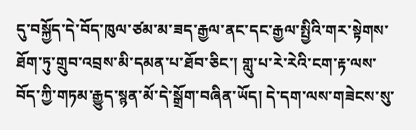དུ་བསྐྱོད་དེ་བོད་ཁུལ་ཙམ་མ་ཟད་རྒྱལ་ནང་དང་རྒྱལ་སྤྱིའི་གར་སྟེགས་ཐོག་ཏུ་གྲུབ་འབྲས་མི་དམན་པ་ཐོབ་ཅིང་། གླུ་པ་རེ་རེའི་ངག་རྟ་ལས་བོད་ཀྱི་གཏམ་རྒྱུད་སྙན་མོ་དེ་སྒྲོག་བཞིན་ཡོད། དེ་དག་ལས་གཟེངས་སུ་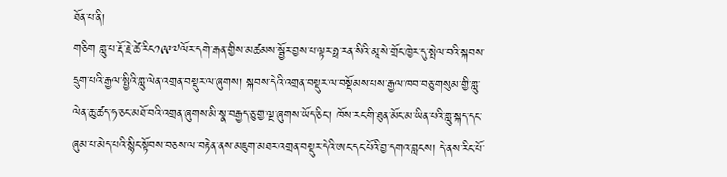ཐོན་པ་ནི།
གཅིག གླུ་པ་རྡོ་རྗེ་ཚེ་རིང༡༩༩༧ལོར་དགེ་རྒན་གྱིས་མཚམས་སྦྱོར་བྱས་པ་ལྟར་ཧྥ་རན་སིའི་མཱ་སེ་གྲོང་ཁྱེར་དུ་སྤེལ་བའི་སྐབས་དྲུག་པའི་རྒྱལ་སྤྱིའི་གླུ་ལེན་འགྲན་བསྡུར་ལ་ཞུགས། སྐབས་དེའི་འགྲན་བསྡུར་ལ་བསྡོམས་པས་རྒྱལ་ཁབ་བཅུ་གསུམ་གྱི་གླུ་ལེན་ཆུ་ཚད་ཧ་ཅང་མཐོ་བའི་འགྲན་ཞུགས་མི་སྣ་བརྒྱད་ཅུ་གྱ་ལྔ་ཞུགས་ཡོད་ཅིང་། ཁོས་རང་གི་ཐུན་མོང་མ་ཡིན་པའི་གླུ་སྐད་དང་ཞུམ་པ་མེད་པའི་སྙིང་སྟོབས་བཅས་ལ་བརྟེན་ནས་མཇུག་མཐར་འགྲན་བསྡུར་དེའི་ཨང་དང་པོའི་བྱ་དགའ་བླངས། དེ་ནས་རིང་པོ་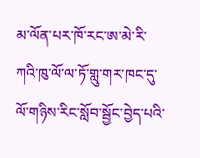མ་ལོན་པར་ཁོ་རང་ཨ་མེ་རི་ཀའི་ཁུ་ལོ་ལ་ཏོ་གླུ་གར་ཁང་དུ་ལོ་གཉིས་རིང་སློབ་སྦྱོང་བྱེད་པའི་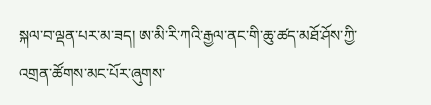སྐལ་བ་ལྡན་པར་མ་ཟད། ཨ་མི་རི་ཀའི་རྒྱལ་ནང་གི་ཆུ་ཚད་མཐོ་ཤོས་ཀྱི་འགྲན་ཚོགས་མང་པོར་ཞུགས་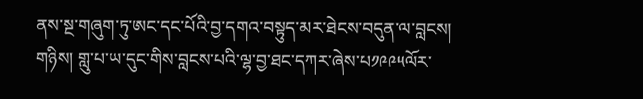ནས་སྔ་གཞུག་ཏུ་ཨང་དང་པོའི་བྱ་དགའ་བསྟུད་མར་ཐེངས་བདུན་ལ་བླངས།
གཉིས། གླུ་པ་ཡ་དུང་གིས་བླངས་པའི་ལྷ་བྱ་ཐང་དཀར་ཞེས་པ༡༩༩༥ལོར་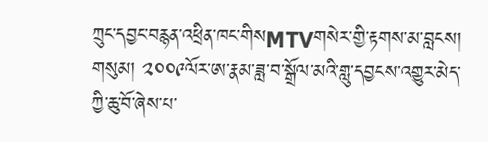ཀྲུང་དབྱང་བརྙན་འཕྲིན་ཁང་གིསMTVགསེར་གྱི་རྟགས་མ་བླངས།
གསུམ། ༢༠༠༩ལོར་ཨ་རྣམ་ཟླ་བ་སྒྲོལ་མའི་གླུ་དབྱངས་འགྱུར་མེད་ཀྱི་ཆུ་བོ་ཞེས་པ་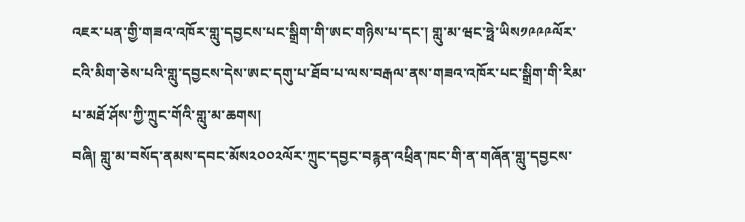འཇར་པན་གྱི་གཟའ་འཁོར་གླུ་དབྱངས་པང་སྒྲིག་གི་ཨང་གཉིས་པ་དང་། གླུ་མ་ཝང་ཧྥེ་ཡིས༡༩༩༩ལོར་ངའི་མིག་ཅེས་པའི་གླུ་དབྱངས་དེས་ཨང་དགུ་པ་ཐོབ་པ་ལས་བརྒལ་ནས་གཟའ་འཁོར་པང་སྒྲིག་གི་རིམ་པ་མཐོ་ཤོས་ཀྱི་ཀྲུང་གོའི་གླུ་མ་ཆགས།
བཞི། གླུ་མ་བསོད་ནམས་དབང་མོས༢༠༠༢ལོར་ཀྲུང་དབྱང་བརྙན་འཕྲིན་ཁང་གི་ན་གཞོན་གླུ་དབྱངས་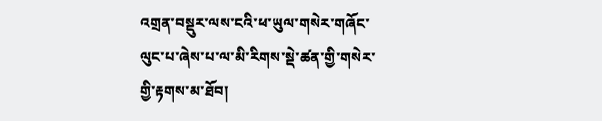འགྲན་བསྡུར་ལས་ངའི་ཕ་ཡུལ་གསེར་གཞོང་ལུང་པ་ཞེས་པ་ལ་མི་རིགས་སྡེ་ཚན་གྱི་གསེར་གྱི་རྟགས་མ་ཐོབ།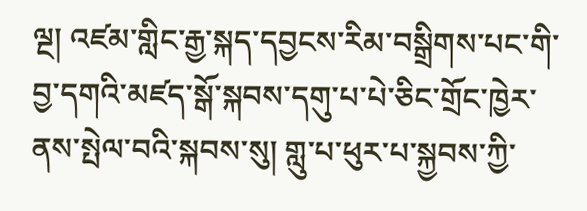ལྔ། འཛམ་གླིང་རྒྱ་སྐད་དབྱངས་རིམ་བསྒྲིགས་པང་གི་བྱ་དགའི་མཛད་སྒོ་སྐབས་དགུ་པ་པེ་ཅིང་གྲོང་ཁྱེར་ནས་སྤེལ་བའི་སྐབས་སུ། གླུ་པ་ཕུར་པ་སྐྱབས་ཀྱི་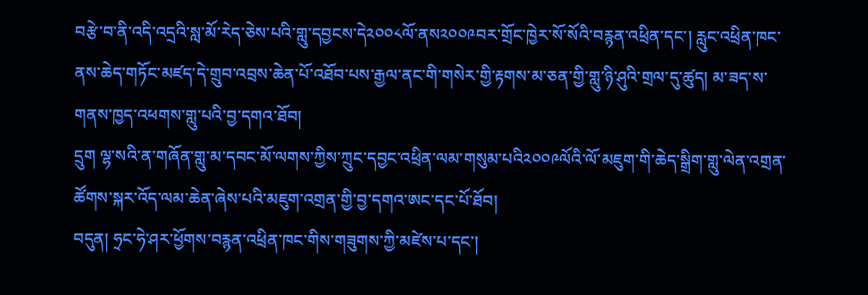བརྩེ་བ་ནི་འདི་འདྲའི་སླ་མོ་རེད་ཅེས་པའི་གླུ་དབྱངས་དེ༢༠༠༨ལོ་ནས༢༠༠༩བར་གྲོང་ཁྱེར་སོ་སོའི་བརྙན་འཕྲིན་དང་། རླུང་འཕྲིན་ཁང་ནས་ཆེད་གཏོང་མཛད་དེ་གྲུབ་འབྲས་ཆེན་པོ་འཐོབ་པས་རྒྱལ་ནང་གི་གསེར་གྱི་རྟགས་མ་ཅན་གྱི་གླུ་ཉི་ཤུའི་གྲལ་དུ་ཚུད། མ་ཟད་ས་གནས་ཁྱད་འཕགས་གླུ་པའི་བྱ་དགའ་ཐོབ།
དྲུག ལྷ་སའི་ན་གཞོན་གླུ་མ་དབང་མོ་ལགས་ཀྱིས་ཀྲུང་དབྱང་འཕྲིན་ལམ་གསུམ་པའི༢༠༠༩ལོའི་ལོ་མཇུག་གི་ཆེད་སྒྲིག་གླུ་ལེན་འགྲན་ཚོགས་སྐར་འོད་ལམ་ཆེན་ཞེས་པའི་མཇུག་འགྲན་གྱི་བྱ་དགའ་ཨང་དང་པོ་ཐོབ།
བདུན། ཧྲང་ཧེ་ཤར་ཕྱོགས་བརྙན་འཕྲིན་ཁང་གིས་གཟུགས་ཀྱི་མཛེས་པ་དང་།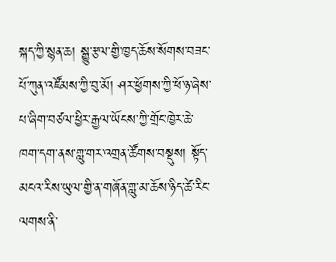སྐད་ཀྱི་སྙན་ཆ། སྒྱུ་རྩལ་གྱི་ཁྱད་ཆོས་སོགས་བཟང་པོ་ཀུན་འཛོམས་ཀྱི་བུ་མོ། ཤར་ཕྱོགས་ཀྱི་ཕོ་ཉ་ཞེས་པ་ཞིག་བཙལ་ཕྱིར་རྒྱལ་ཡོངས་ཀྱི་གྲོང་ཁྱེར་ཆེ་ཁག་དག་ནས་གླུ་གར་འགྲན་ཚོགས་བསྡུས། སྟོད་མངའ་རིས་ཡུལ་གྱི་ན་གཞོན་གླུ་མ་ཆོས་ཉིད་ཚེ་རིང་ལགས་ནི་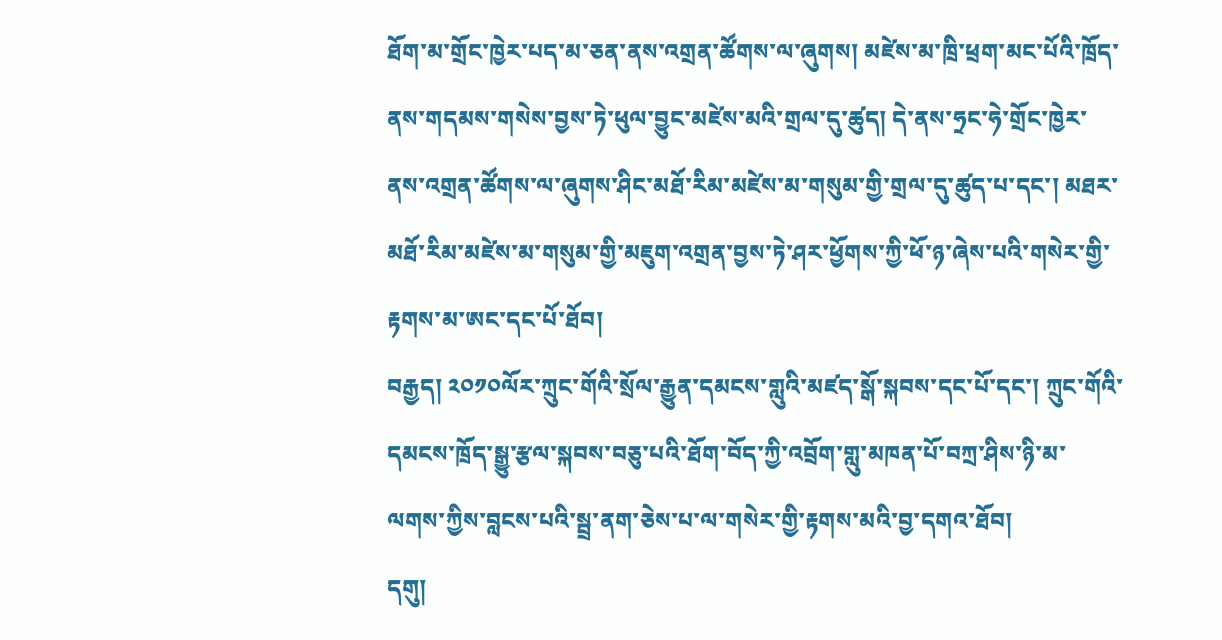ཐོག་མ་གྲོང་ཁྱེར་པད་མ་ཅན་ནས་འགྲན་ཚོགས་ལ་ཞུགས། མཛེས་མ་ཁྲི་ཕྲག་མང་པོའི་ཁྲོད་ནས་གདམས་གསེས་བྱས་ཏེ་ཕུལ་བྱུང་མཛེས་མའི་གྲལ་དུ་ཚུད། དེ་ནས་ཧྲང་ཧེ་གྲོང་ཁྱེར་ནས་འགྲན་ཚོགས་ལ་ཞུགས་ཤིང་མཐོ་རིམ་མཛེས་མ་གསུམ་གྱི་གྲལ་དུ་ཚུད་པ་དང་། མཐར་མཐོ་རིམ་མཛེས་མ་གསུམ་གྱི་མཇུག་འགྲན་བྱས་ཏེ་ཤར་ཕྱོགས་ཀྱི་ཕོ་ཉ་ཞེས་པའི་གསེར་གྱི་རྟགས་མ་ཨང་དང་པོ་ཐོབ།
བརྒྱད། ༢༠༡༠ལོར་ཀྲུང་གོའི་སྲོལ་རྒྱུན་དམངས་གླུའི་མཛད་སྒོ་སྐབས་དང་པོ་དང་། ཀྲུང་གོའི་དམངས་ཁྲོད་སྒྱུ་རྩལ་སྐབས་བཅུ་པའི་ཐོག་བོད་ཀྱི་འབྲོག་གླུ་མཁན་པོ་བཀྲ་ཤིས་ཉི་མ་ལགས་ཀྱིས་བླངས་པའི་སྦྲ་ནག་ཅེས་པ་ལ་གསེར་གྱི་རྟགས་མའི་བྱ་དགའ་ཐོབ།
དགུ།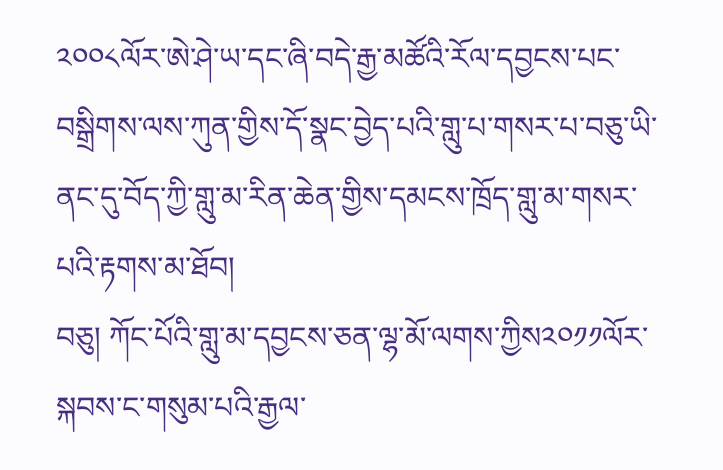༢༠༠༨ལོར་ཨེ་ཤེ་ཡ་དང་ཞི་བདེ་རྒྱ་མཚོའི་རོལ་དབྱངས་པང་བསྒྲིགས་ལས་ཀུན་གྱིས་དོ་སྣང་བྱེད་པའི་གླུ་པ་གསར་པ་བཅུ་ཡི་ནང་དུ་བོད་ཀྱི་གླུ་མ་རིན་ཆེན་གྱིས་དམངས་ཁྲོད་གླུ་མ་གསར་པའི་རྟགས་མ་ཐོབ།
བཅུ། ཀོང་པོའི་གླུ་མ་དབྱངས་ཅན་ལྷ་མོ་ལགས་ཀྱིས༢༠༡༡ལོར་སྐབས་ང་གསུམ་པའི་རྒྱལ་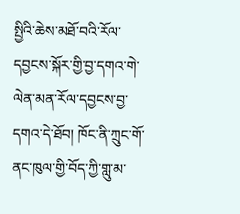སྤྱིའི་ཆེས་མཐོ་བའི་རོལ་དབྱངས་སྐོར་གྱི་བྱ་དགའ་གེ་ལེན་མན་རོལ་དབྱངས་བྱ་དགའ་དེ་ཐོབ། ཁོང་ནི་ཀྲུང་གོ་ནང་ཁུལ་གྱི་བོད་ཀྱི་གླུ་མ་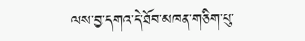ལས་བྱ་དགའ་དེ་ཐོབ་མཁན་གཅིག་པུ་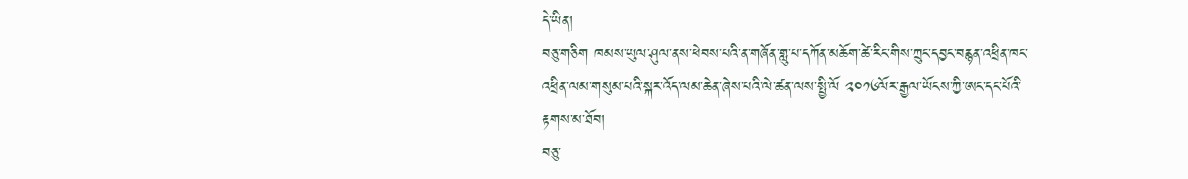དེ་ཡིན།
བཅུ་གཅིག ཁམས་ཡུལ་ཤུལ་ནས་ཕེབས་པའི་ན་གཞོན་གླུ་པ་དཀོན་མཆོག་ཚེ་རིང་གིས་ཀྲུང་དབྱང་བརྙན་འཕྲིན་ཁང་འཕྲིན་ལམ་གསུམ་པའི་སྐར་འོད་ལམ་ཆེན་ཞེས་པའི་ལེ་ཚན་ལས་སྤྱི་ལོ ༢༠༡༦ལོར་རྒྱལ་ཡོངས་ཀྱི་ཨང་དང་པོའི་རྟགས་མ་ཐོབ།
བཅུ་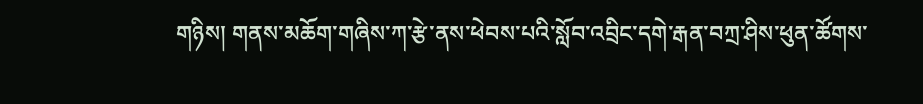གཉིས། གནས་མཆོག་གཞིས་ཀ་རྩེ་ནས་ཕེབས་པའི་སློབ་འབྲིང་དགེ་རྒན་བཀྲ་ཤིས་ཕུན་ཚོགས་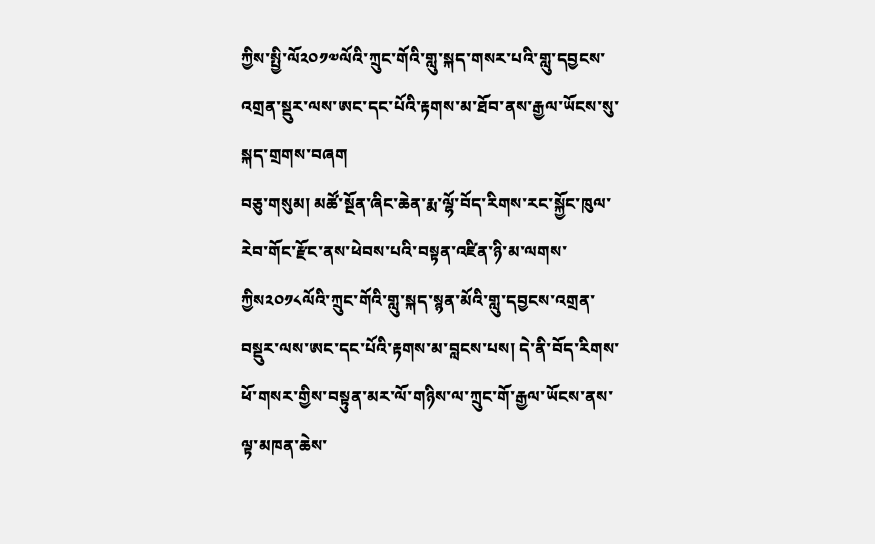ཀྱིས་སྤྱི་ལོ༢༠༡༧ལོའི་ཀྲུང་གོའི་གླུ་སྐད་གསར་པའི་གླུ་དབྱངས་འགྲན་སྡུར་ལས་ཨང་དང་པོའི་རྟགས་མ་ཐོབ་ནས་རྒྱལ་ཡོངས་སུ་སྐད་གྲགས་བཞག
བཅུ་གསུམ། མཚོ་སྔོན་ཞིང་ཆེན་རྨ་ལྷོ་བོད་རིགས་རང་སྐྱོང་ཁུལ་རེབ་གོང་རྫོང་ནས་ཕེབས་པའི་བསྟན་འཛིན་ཉི་མ་ལགས་ཀྱིས༢༠༡༨ལོའི་ཀྲུང་གོའི་གླུ་སྐད་སྙན་མོའི་གླུ་དབྱངས་འགྲན་བསྡུར་ལས་ཨང་དང་པོའི་རྟགས་མ་བླངས་པས། དེ་ནི་བོད་རིགས་ཕོ་གསར་གྱིས་བསྟུན་མར་ལོ་གཉིས་ལ་ཀྲུང་གོ་རྒྱལ་ཡོངས་ནས་ལྟ་མཁན་ཆེས་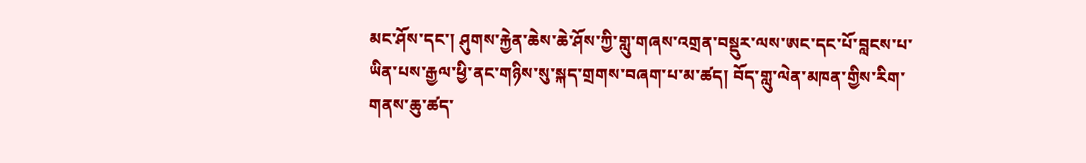མང་ཤོས་དང་། ཤུགས་རྐྱེན་ཆེས་ཆེ་ཤོས་ཀྱི་གླུ་གཞས་འགྲན་བསྡུར་ལས་ཨང་དང་པོ་བླངས་པ་ཡིན་པས་རྒྱལ་ཕྱི་ནང་གཉིས་སུ་སྐད་གྲགས་བཞག་པ་མ་ཚད། བོད་གླུ་ལེན་མཁན་གྱིས་རིག་གནས་ཆུ་ཚད་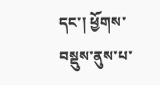དང་། ཕྱོགས་བསྡུས་ནུས་པ་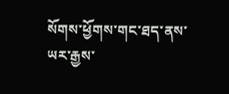སོགས་ཕྱོགས་གང་ཐད་ནས་ཡར་རྒྱས་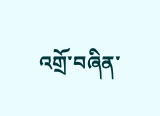འགྲོ་བཞིན་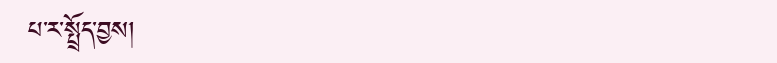པ་ར་སྤྲོད་བྱས།